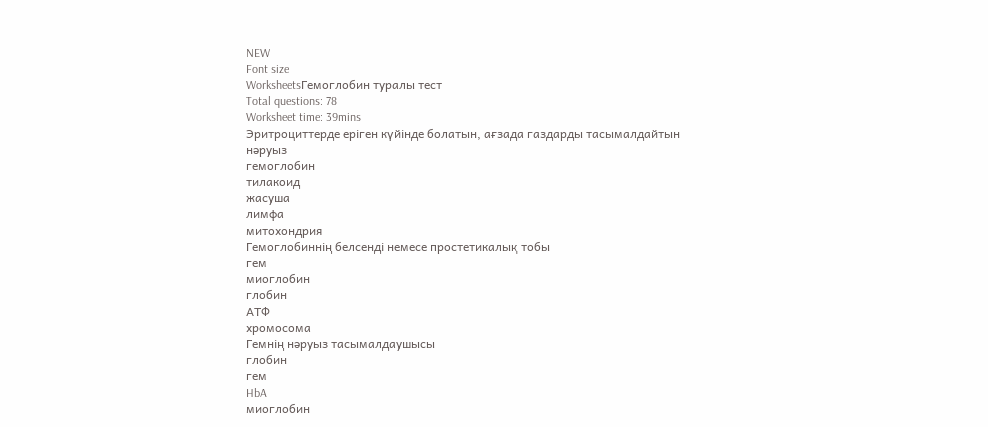NEW
Font size
WorksheetsГемоглобин туралы тест
Total questions: 78
Worksheet time: 39mins
Эритроциттерде еріген күйінде болатын, ағзада газдарды тасымалдайтын нәруыз
гемоглобин
тилакоид
жасуша
лимфа
митохондрия
Гемоглобиннің белсенді немесе простетикалық тобы
гем
миоглобин
глобин
АТФ
хромосома
Гемнің нәруыз тасымалдаушысы
глобин
гем
HbA
миоглобин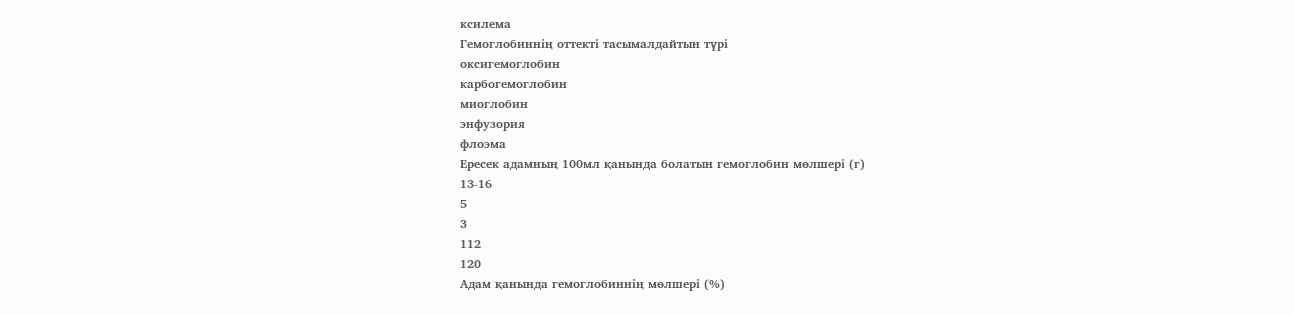ксилема
Гемоглобиннің оттекті тасымалдайтын түрі
оксигемоглобин
карбогемоглобин
миоглобин
энфузория
флоэма
Ересек адамның 100мл қанында болатын гемоглобин мөлшері (г)
13-16
5
3
112
120
Адам қанында гемоглобиннің мөлшері (%)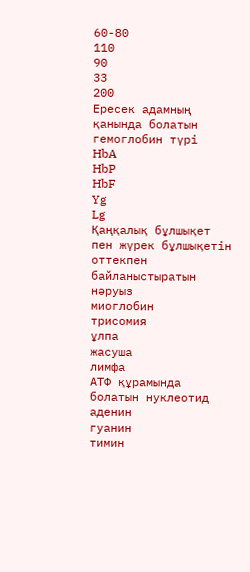60-80
110
90
33
200
Ересек адамның қанында болатын гемоглобин түрі
HbA
HbP
HbF
Yg
Lg
Қаңқалық бұлшықет пен жүрек бұлшықетін оттекпен байланыстыратын нәруыз
миоглобин
трисомия
ұлпа
жасуша
лимфа
АТФ құрамында болатын нуклеотид
аденин
гуанин
тимин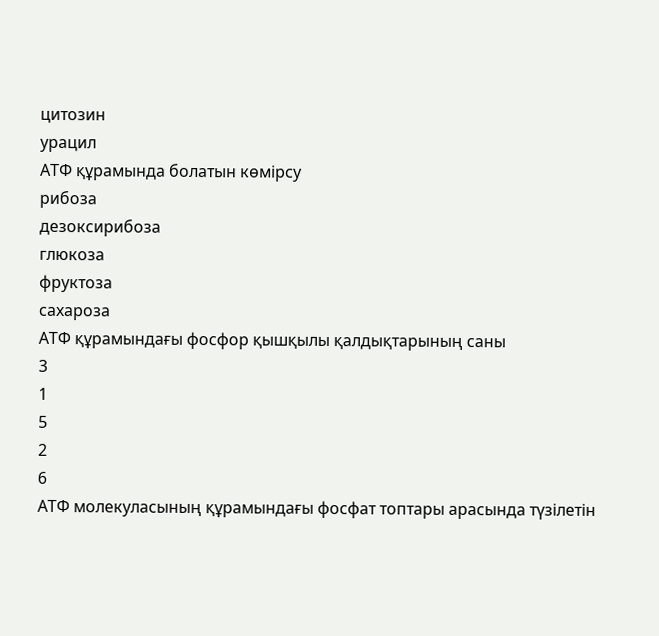цитозин
урацил
АТФ құрамында болатын көмірсу
рибоза
дезоксирибоза
глюкоза
фруктоза
сахароза
АТФ құрамындағы фосфор қышқылы қалдықтарының саны
3
1
5
2
6
АТФ молекуласының құрамындағы фосфат топтары арасында түзілетін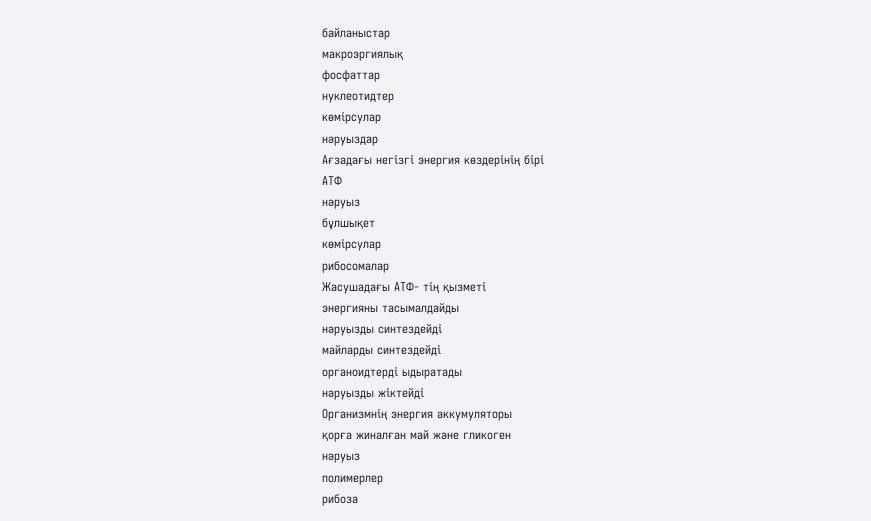байланыстар
макроэргиялық
фосфаттар
нуклеотидтер
көмірсулар
нәруыздар
Ағзадағы негізгі энергия көздерінің бірі
АТФ
нәруыз
бұлшықет
көмірсулар
рибосомалар
Жасушадағы АТФ- тің қызметі
энергияны тасымалдайды
нәруызды синтездейді
майларды синтездейді
органоидтерді ыдыратады
нәруызды жіктейді
Организмнің энергия аккумуляторы
қорға жиналған май және гликоген
нәруыз
полимерлер
рибоза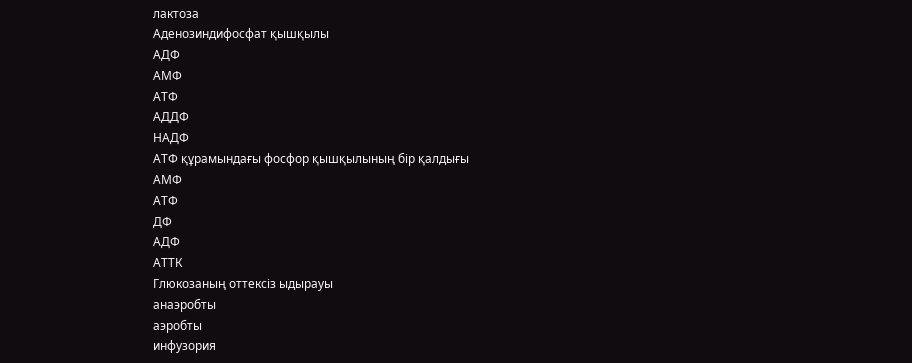лактоза
Аденозиндифосфат қышқылы
АДФ
АМФ
АТФ
АДДФ
НАДФ
АТФ құрамындағы фосфор қышқылының бір қалдығы
АМФ
АТФ
ДФ
АДФ
АТТК
Глюкозаның оттексіз ыдырауы
анаэробты
аэробты
инфузория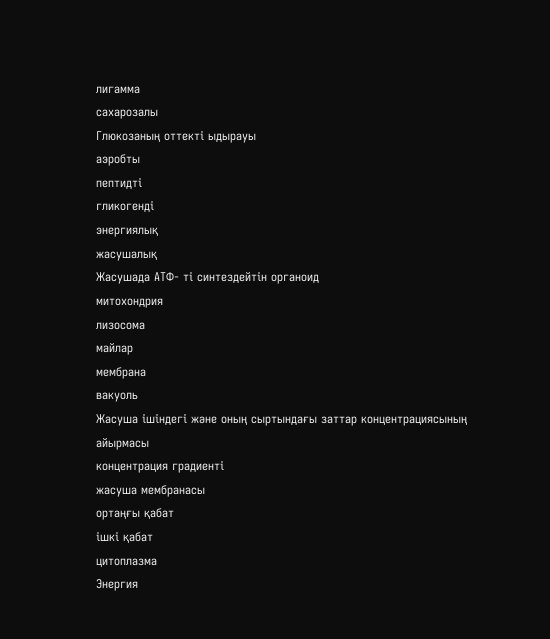лигамма
сахарозалы
Глюкозаның оттекті ыдырауы
аэробты
пептидті
гликогенді
энергиялық
жасушалық
Жасушада АТФ- ті синтездейтін органоид
митохондрия
лизосома
майлар
мембрана
вакуоль
Жасуша ішіндегі және оның сыртындағы заттар концентрациясының айырмасы
концентрация градиенті
жасуша мембранасы
ортаңғы қабат
ішкі қабат
цитоплазма
Энергия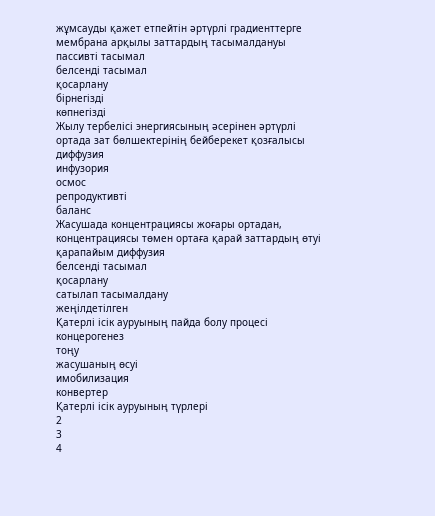жұмсауды қажет етпейтін әртүрлі градиенттерге мембрана арқылы заттардың тасымалдануы
пассивті тасымал
белсенді тасымал
қосарлану
бірнегізді
көпнегізді
Жылу тербелісі энергиясының әсерінен әртүрлі ортада зат бөлшектерінің бейберекет қозғалысы
диффузия
инфузория
осмос
репродуктивті
баланс
Жасушада концентрациясы жоғары ортадан, концентрациясы төмен ортаға қарай заттардың өтуі
қарапайым диффузия
белсенді тасымал
қосарлану
сатылап тасымалдану
жеңілдетілген
Қатерлі ісік ауруының пайда болу процесі
концерогенез
тоңу
жасушаның өсуі
имобилизация
конвертер
Қатерлі ісік ауруының түрлері
2
3
4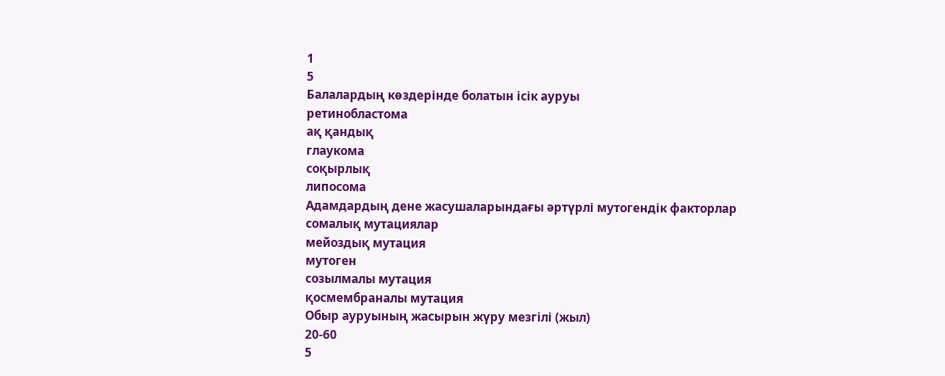1
5
Балалардың көздерінде болатын ісік ауруы
ретинобластома
ақ қандық
глаукома
соқырлық
липосома
Адамдардың дене жасушаларындағы әртүрлі мутогендік факторлар
сомалық мутациялар
мейоздық мутация
мутоген
созылмалы мутация
қосмембраналы мутация
Обыр ауруының жасырын жүру мезгілі (жыл)
20-60
5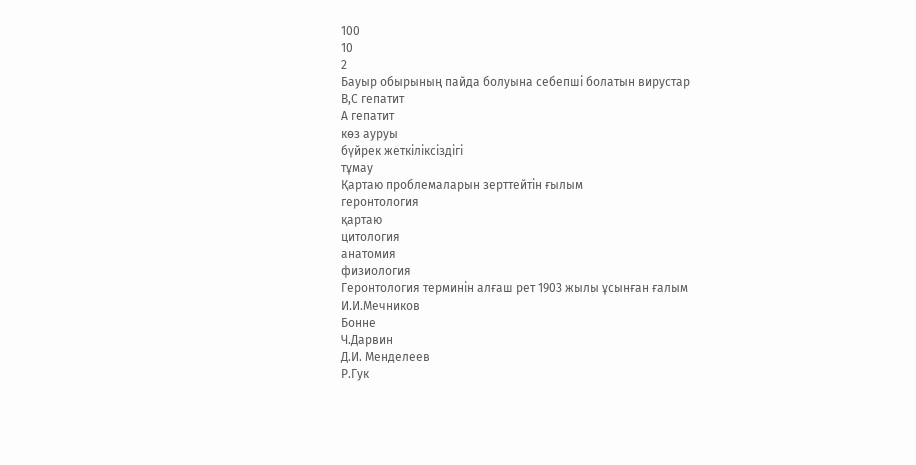100
10
2
Бауыр обырының пайда болуына себепші болатын вирустар
В,С гепатит
А гепатит
көз ауруы
бүйрек жеткіліксіздігі
тұмау
Қартаю проблемаларын зерттейтін ғылым
геронтология
қартаю
цитология
анатомия
физиология
Геронтология терминін алғаш рет 1903 жылы ұсынған ғалым
И.И.Мечников
Бонне
Ч.Дарвин
Д.И. Менделеев
Р.Гук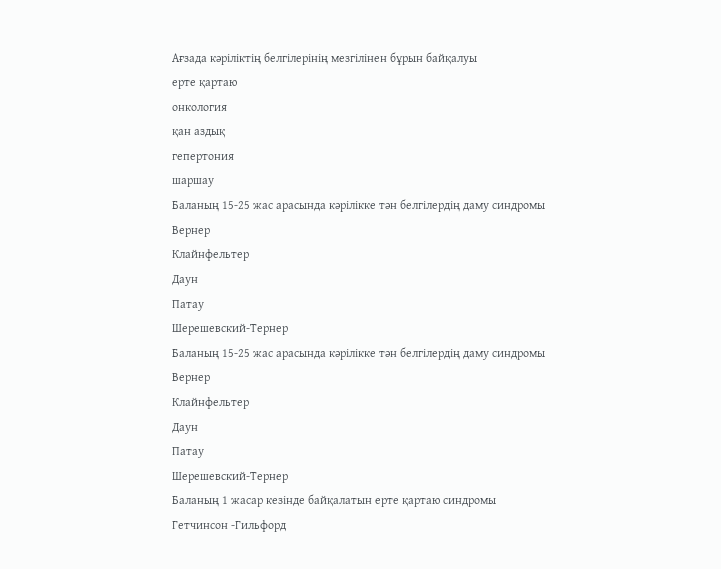Ағзада кәріліктің белгілерінің мезгілінен бұрын байқалуы
ерте қартаю
онкология
қан аздық
гепертония
шаршау
Баланың 15-25 жас арасында кәрілікке тән белгілердің даму синдромы
Вернер
Клайнфельтер
Даун
Патау
Шерешевский-Тернер
Баланың 15-25 жас арасында кәрілікке тән белгілердің даму синдромы
Вернер
Клайнфельтер
Даун
Патау
Шерешевский-Тернер
Баланың 1 жасар кезінде байқалатын ерте қартаю синдромы
Гетчинсон -Гильфорд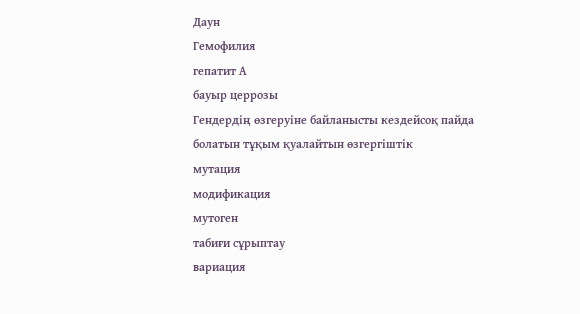Даун
Гемофилия
гепатит А
бауыр церрозы
Гендердің өзгеруіне байланысты кездейсоқ пайда болатын тұқым қуалайтын өзгергіштік
мутация
модификация
мутоген
табиғи сұрыптау
вариация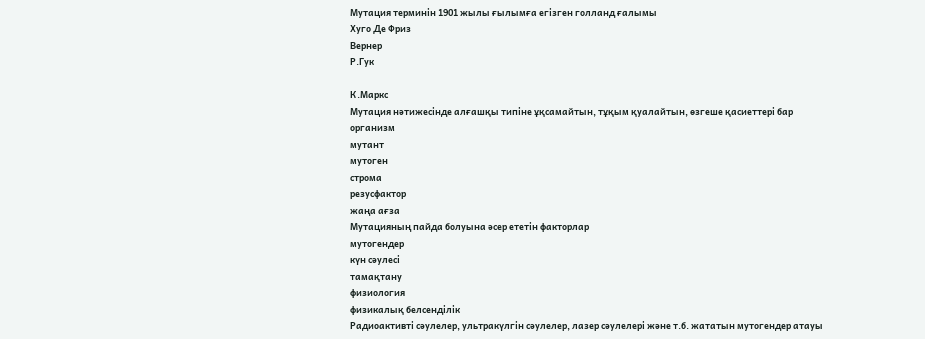Мутация терминін 1901 жылы ғылымға егізген голланд ғалымы
Хуго Де Фриз
Вернер
Р.Гук

К.Маркс
Мутация нәтижесінде алғашқы типіне ұқсамайтын, тұқым қуалайтын, өзгеше қасиеттері бар организм
мутант
мутоген
строма
резусфактор
жаңа ағза
Мутацияның пайда болуына әсер ететін факторлар
мутогендер
күн сәулесі
тамақтану
физиология
физикалық белсенділік
Радиоактивті сәулелер, ультракүлгін сәулелер, лазер сәулелері және т.б. жататын мутогендер атауы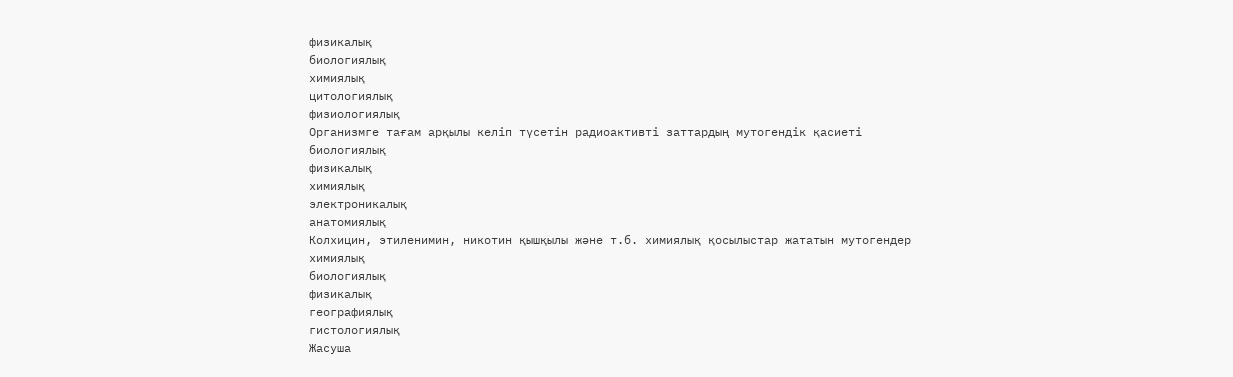физикалық
биологиялық
химиялық
цитологиялық
физиологиялық
Организмге тағам арқылы келіп түсетін радиоактивті заттардың мутогендік қасиеті
биологиялық
физикалық
химиялық
электроникалық
анатомиялық
Колхицин, этиленимин, никотин қышқылы және т.б. химиялық қосылыстар жататын мутогендер
химиялық
биологиялық
физикалық
географиялық
гистологиялық
Жасуша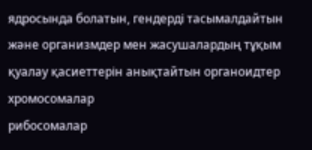ядросында болатын, гендерді тасымалдайтын және организмдер мен жасушалардың тұқым қуалау қасиеттерін анықтайтын органоидтер
хромосомалар
рибосомалар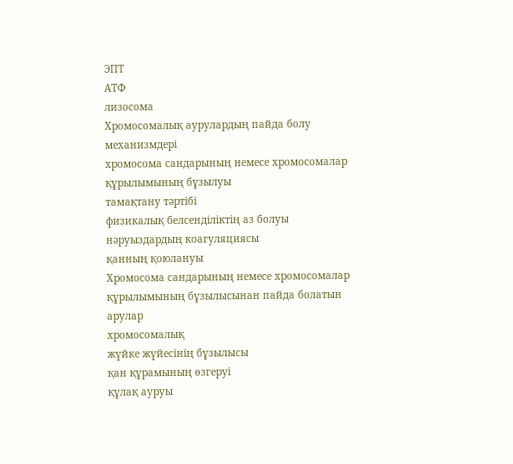ЭПТ
АТФ
лизосома
Хромосомалық аурулардың пайда болу механизмдері
хромосома сандарының немесе хромосомалар құрылымының бұзылуы
тамақтану тәртібі
физикалық белсенділіктің аз болуы
нәруыздардың коагуляциясы
қанның қоюлануы
Хромосома сандарының немесе хромосомалар құрылымының бұзылысынан пайда болатын арулар
хромосомалық
жүйке жүйесінің бұзылысы
қан құрамының өзгеруі
құлақ ауруы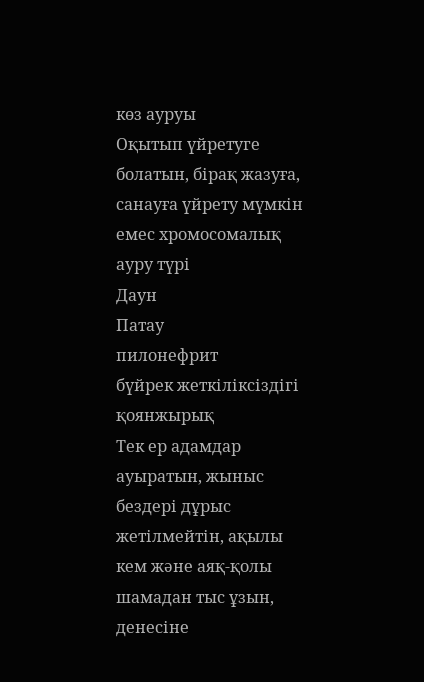көз ауруы
Оқытып үйретуге болатын, бірақ жазуға, санауға үйрету мүмкін емес хромосомалық ауру түрі
Даун
Патау
пилонефрит
бүйрек жеткіліксіздігі
қоянжырық
Тек ер адамдар ауыратын, жыныс бездері дұрыс жетілмейтін, ақылы кем және аяқ-қолы шамадан тыс ұзын, денесіне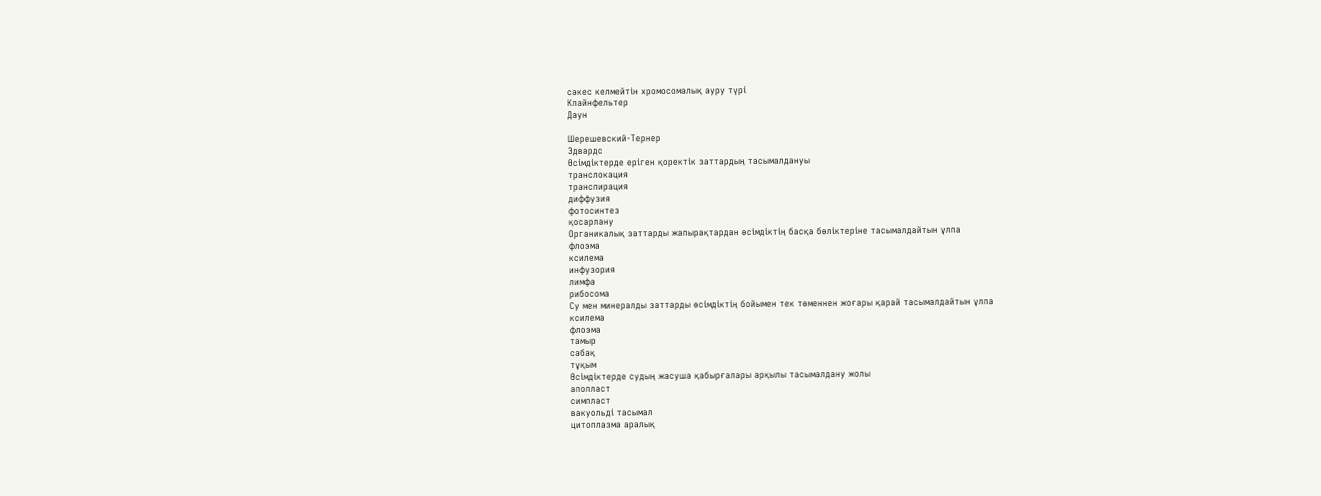сәкес келмейтін хромосомалық ауру түрі
Клайнфельтер
Даун

Шерешевский-Тернер
Эдвардс
Өсімдіктерде еріген қоректік заттардың тасымалдануы
транслокация
транспирация
диффузия
фотосинтез
қосарлану
Органикалық заттарды жапырақтардан өсімдіктің басқа бөліктеріне тасымалдайтын ұлпа
флоэма
ксилема
инфузория
лимфа
рибосома
Су мен минералды заттарды өсімдіктің бойымен тек төменнен жоғары қарай тасымалдайтын ұлпа
ксилема
флоэма
тамыр
сабақ
тұқым
Өсімдіктерде судың жасуша қабырғалары арқылы тасымалдану жолы
апопласт
симпласт
вакуольді тасымал
цитоплазма аралық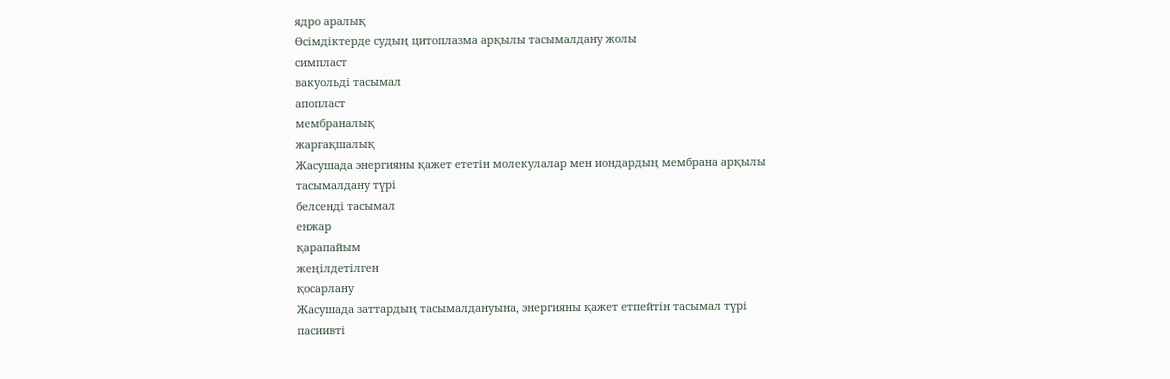ядро аралық
Өсімдіктерде судың цитоплазма арқылы тасымалдану жолы
симпласт
вакуольді тасымал
апопласт
мембраналық
жарғақшалық
Жасушада энергияны қажет ететін молекулалар мен иондардың мембрана арқылы тасымалдану түрі
белсенді тасымал
енжар
қарапайым
жеңілдетілген
қосарлану
Жасушада заттардың тасымалдануына, энергияны қажет етпейтін тасымал түрі
пасиивті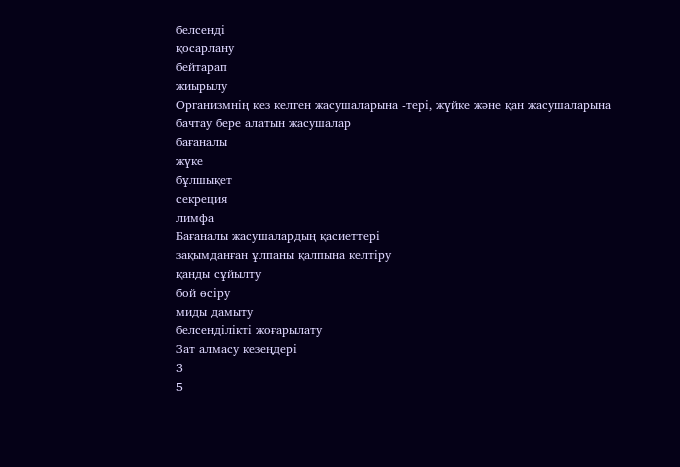белсенді
қосарлану
бейтарап
жиырылу
Организмнің кез келген жасушаларына -тері, жүйке және қан жасушаларына бачтау бере алатын жасушалар
бағаналы
жүке
бұлшықет
секреция
лимфа
Бағаналы жасушалардың қасиеттері
зақымданған ұлпаны қалпына келтіру
қанды сұйылту
бой өсіру
миды дамыту
белсенділікті жоғарылату
Зат алмасу кезеңдері
3
5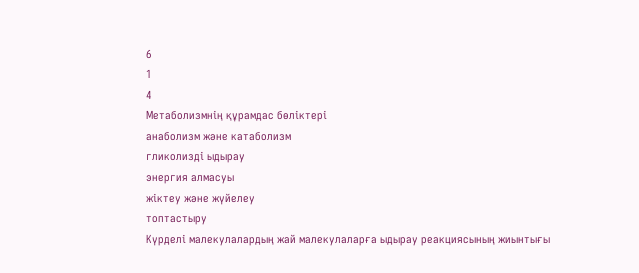6
1
4
Метаболизмнің құрамдас бөліктері
анаболизм және катаболизм
гликолизді ыдырау
энергия алмасуы
жіктеу және жүйелеу
топтастыру
Күрделі малекулалардың жай малекулаларға ыдырау реакциясының жиынтығы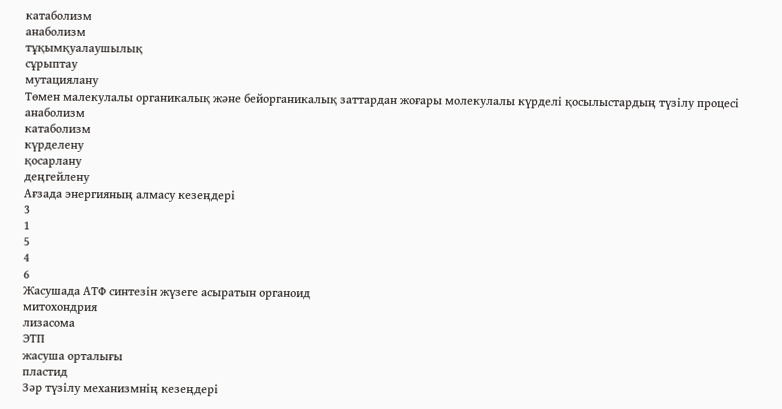катаболизм
анаболизм
тұқымқуалаушылық
сұрыптау
мутациялану
Төмен малекулалы органикалық және бейорганикалық заттардан жоғары молекулалы күрделі қосылыстардың түзілу процесі
анаболизм
катаболизм
күрделену
қосарлану
деңгейлену
Ағзада энергияның алмасу кезеңдері
3
1
5
4
6
Жасушада АТФ синтезін жүзеге асыратын органоид
митохондрия
лизасома
ЭТП
жасуша орталығы
пластид
Зәр түзілу механизмнің кезеңдері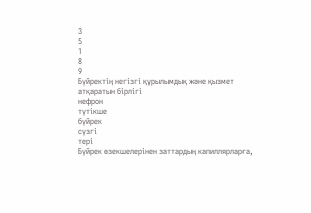3
5
1
8
9
Бүйректің негізгі құрылымдық және қызмет атқаратын бірлігі
нефрон
түтікше
бүйрек
сүзгі
тері
Бүйрек өзекшелерінен заттардың капиллярларға,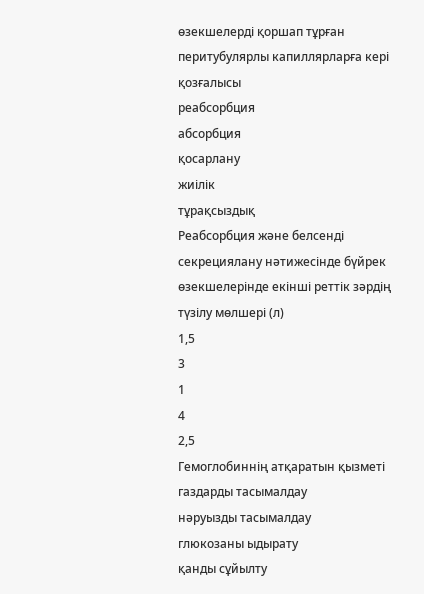өзекшелерді қоршап тұрған перитубулярлы капиллярларға кері қозғалысы
реабсорбция
абсорбция
қосарлану
жиілік
тұрақсыздық
Реабсорбция және белсенді секрециялану нәтижесінде бүйрек өзекшелерінде екінші реттік зәрдің түзілу мөлшері (л)
1,5
3
1
4
2,5
Гемоглобиннің атқаратын қызметі
газдарды тасымалдау
нәруызды тасымалдау
глюкозаны ыдырату
қанды сұйылту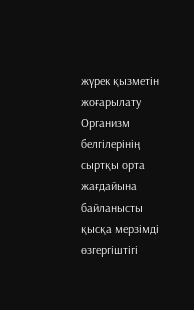жүрек қызметін жоғарылату
Организм белгілерінің сыртқы орта жағдайына байланысты қысқа мерзімді өзгергіштігі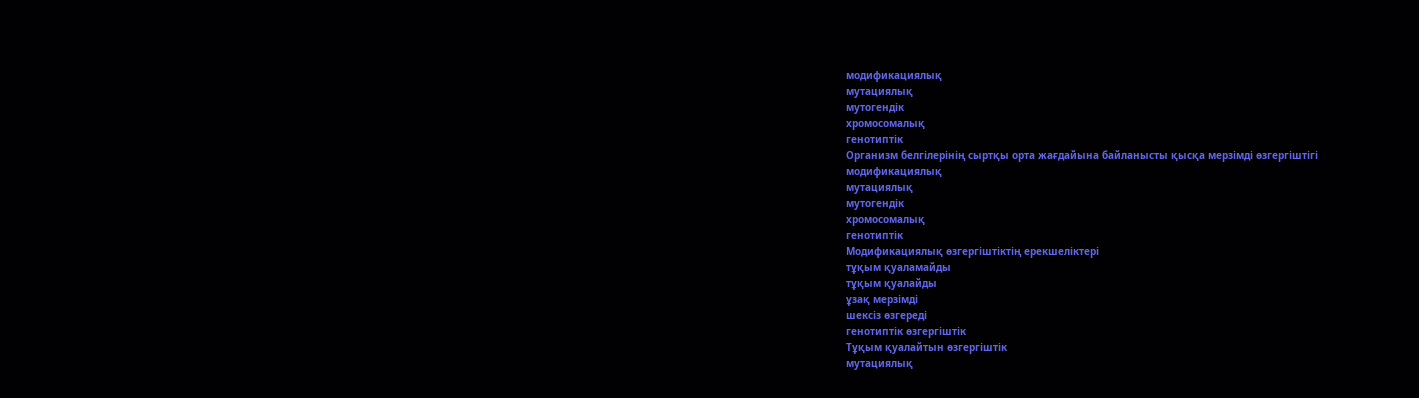модификациялық
мутациялық
мутогендік
хромосомалық
генотиптік
Организм белгілерінің сыртқы орта жағдайына байланысты қысқа мерзімді өзгергіштігі
модификациялық
мутациялық
мутогендік
хромосомалық
генотиптік
Модификациялық өзгергіштіктің ерекшеліктері
тұқым қуаламайды
тұқым қуалайды
ұзақ мерзімді
шексіз өзгереді
генотиптік өзгергіштік
Тұқым қуалайтын өзгергіштік
мутациялық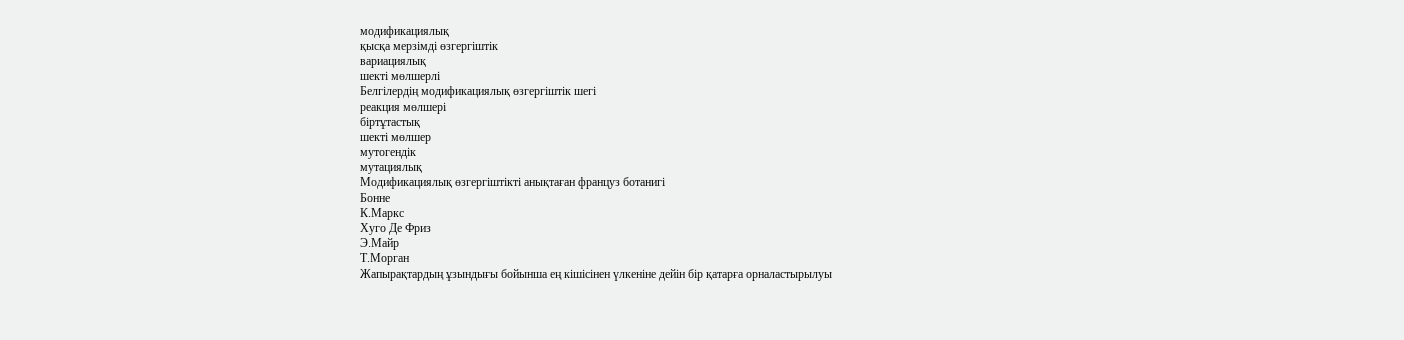модификациялық
қысқа мерзімді өзгергіштік
вариациялық
шекті мөлшерлі
Белгілердің модификациялық өзгергіштік шегі
реакция мөлшері
біртұтастық
шекті мөлшер
мутогендік
мутациялық
Модификациялық өзгергіштікті анықтаған француз ботанигі
Бонне
К.Маркс
Хуго Де Фриз
Э.Майр
Т.Морган
Жапырақтардың ұзындығы бойынша ең кішісінен үлкеніне дейін бір қатарға орналастырылуы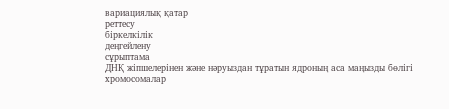вариациялық қатар
реттесу
біркелкілік
деңгейлену
сұрыптама
ДНҚ жіпшелерінен және нәруыздан тұратын ядроның аса маңызды бөлігі
хромосомалар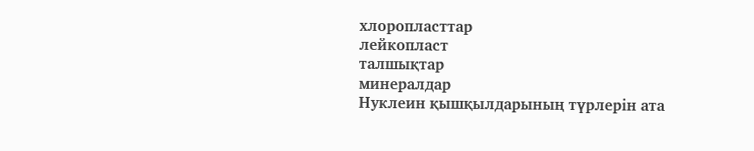хлоропласттар
лейкопласт
талшықтар
минералдар
Нуклеин қышқылдарының түрлерін ата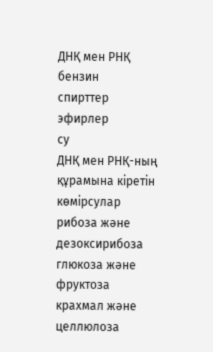ДНҚ мен РНҚ
бензин
спирттер
эфирлер
су
ДНҚ мен РНҚ-ның құрамына кіретін көмірсулар
рибоза және дезоксирибоза
глюкоза және фруктоза
крахмал және целлюлоза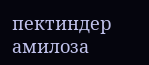пектиндер
амилоза